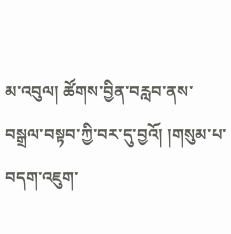མ་འབུལ། ཚོགས་བྱིན་བརླབ་ནས་བསྒྲལ་བསྟབ་ཀྱི་བར་དུ་བྱའོ། །གསུམ་པ་བདག་འཇུག་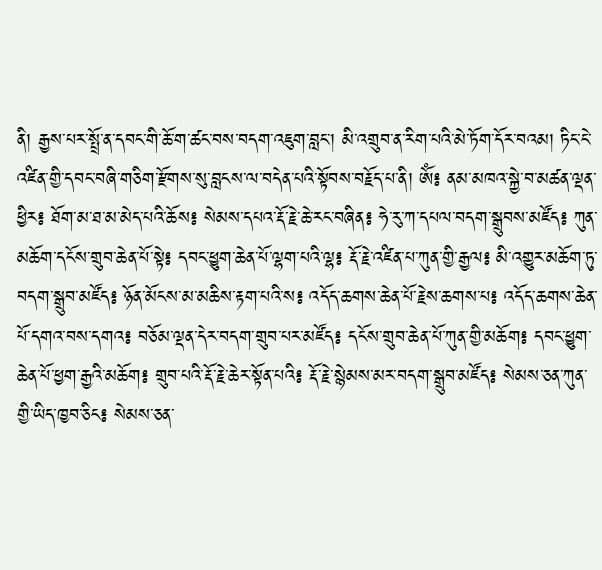ནི། རྒྱས་པར་སྤྲོ་ན་དབང་གི་ཆོ་ག་ཚང་བས་བདག་འཇུག་བླང་། མི་འགྲུབ་ན་རིག་པའི་མེ་ཏོག་དོར་བའམ། ཏིང་ངེ་འཛིན་གྱི་དབང་བཞི་གཅིག་རྫོགས་སུ་བླངས་ལ་བདེན་པའི་སྟོབས་བརྗོད་པ་ནི། ཨོཾ༔ ནམ་མཁའ་སྐྱེ་བ་མཚན་ལྡན་ཕྱིར༔ ཐོག་མ་ཐ་མ་མེད་པའི་ཆོས༔ སེམས་དཔའ་རྡོ་རྗེ་ཆེ་རང་བཞིན༔ ཧེ་རུ་ཀ་དཔལ་བདག་སྒྲུབས་མཛོད༔ ཀུན་མཆོག་དངོས་གྲུབ་ཆེན་པོ་སྟེ༔ དབང་ཕྱུག་ཆེན་པོ་ལྷག་པའི་ལྷ༔ རྡོ་རྗེ་འཛིན་པ་ཀུན་གྱི་རྒྱལ༔ མི་འགྱུར་མཆོག་ཏུ་བདག་སྒྲུབ་མཛོད༔ ཉོན་མོངས་མ་མཆིས་རྟག་པའི་ས༔ འདོད་ཆགས་ཆེན་པོ་རྗེས་ཆགས་པ༔ འདོད་ཆགས་ཆེན་པོ་དགའ་བས་དགའ༔ བཅོམ་ལྡན་དེར་བདག་གྲུབ་པར་མཛོད༔ དངོས་གྲུབ་ཆེན་པོ་ཀུན་གྱི་མཆོག༔ དབང་ཕྱུག་ཆེན་པོ་ཕྱག་རྒྱའི་མཆོག༔ གྲུབ་པའི་རྡོ་རྗེ་ཆེར་སྟོན་པའི༔ རྡོ་རྗེ་སྙེམས་མར་བདག་སྒྲུབ་མཛོད༔ སེམས་ཅན་ཀུན་གྱི་ཡིད་ཁྱབ་ཅིང༔ སེམས་ཅན་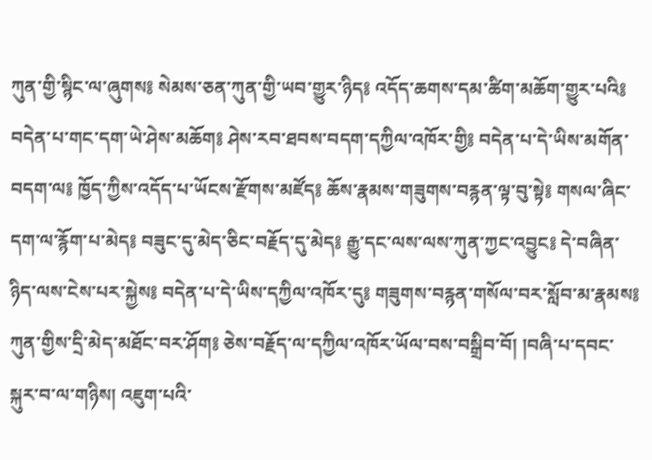ཀུན་གྱི་སྙིང་ལ་ཞུགས༔ སེམས་ཅན་ཀུན་གྱི་ཡབ་གྱུར་ཉིད༔ འདོད་ཆགས་དམ་ཚིག་མཆོག་གྱུར་པའི༔ བདེན་པ་གང་དག་ཡེ་ཤེས་མཆོག༔ ཤེས་རབ་ཐབས་བདག་དཀྱིལ་འཁོར་གྱི༔ བདེན་པ་དེ་ཡིས་མགོན་བདག་ལ༔ ཁྱོད་ཀྱིས་འདོད་པ་ཡོངས་རྫོགས་མཛོད༔ ཆོས་རྣམས་གཟུགས་བརྙན་ལྟ་བུ་སྟེ༔ གསལ་ཞིང་དག་ལ་རྙོག་པ་མེད༔ བཟུང་དུ་མེད་ཅིང་བརྗོད་དུ་མེད༔ རྒྱུ་དང་ལས་ལས་ཀུན་ཀྱང་འབྱུང༔ དེ་བཞིན་ཉིད་ལས་ངེས་པར་སྐྱེས༔ བདེན་པ་དེ་ཡིས་དཀྱིལ་འཁོར་དུ༔ གཟུགས་བརྙན་གསོལ་བར་སློབ་མ་རྣམས༔ ཀུན་གྱིས་དྲི་མེད་མཐོང་བར་ཤོག༔ ཅེས་བརྗོད་ལ་དཀྱིལ་འཁོར་ཡོལ་བས་བསྒྲིབ་བོ། །བཞི་པ་དབང་སྐུར་བ་ལ་གཉིས། འཇུག་པའི་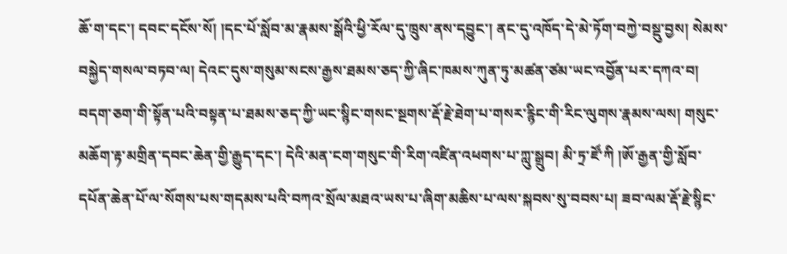ཆོ་ག་དང་། དབང་དངོས་སོ། །དང་པོ་སློབ་མ་རྣམས་སྒོའི་ཕྱི་རོལ་དུ་ཁྲུས་ནས་དབྱུང་། ནང་དུ་འཁོད་དེ་མེ་ཏོག་བཀྱེ་བསྡུ་བྱས། སེམས་བསྐྱེད་གསལ་བཏབ་ལ། དེའང་དུས་གསུམ་སངས་རྒྱས་ཐམས་ཅད་ཀྱི་ཞིང་ཁམས་ཀུན་ཏུ་མཚན་ཙམ་ཡང་འབྱོན་པར་དཀའ་བ། བདག་ཅག་གི་སྟོན་པའི་བསྟན་པ་ཐམས་ཅད་ཀྱི་ཡང་སྙིང་གསང་སྔགས་རྡོ་རྗེ་ཐེག་པ་གསར་རྙིང་གི་རིང་ལུགས་རྣམས་ལས། གསུང་མཆོག་རྟ་མགྲིན་དབང་ཆེན་གྱི་རྒྱུད་དང་། དེའི་མན་ངག་གསུང་གི་རིག་འཛིན་འཕགས་པ་ཀླུ་སྒྲུབ། མི་ཏྲ་ཛོ་ཀི །ཨོ་རྒྱན་གྱི་སློབ་དཔོན་ཆེན་པོ་ལ་སོགས་པས་གདམས་པའི་བཀའ་སྲོལ་མཐའ་ཡས་པ་ཞིག་མཆིས་པ་ལས་སྐབས་སུ་བབས་པ། ཟབ་ལམ་རྡོ་རྗེ་སྙིང་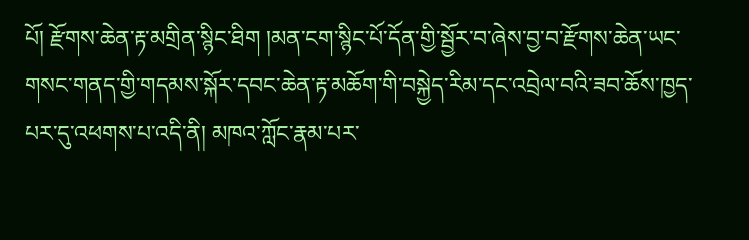པོ། རྫོགས་ཆེན་རྟ་མགྲིན་སྙིང་ཐིག །མན་ངག་སྙིང་པོ་དོན་གྱི་སྦྱོར་བ་ཞེས་བྱ་བ་རྫོགས་ཆེན་ཡང་གསང་གནད་གྱི་གདམས་སྐོར་དབང་ཆེན་རྟ་མཆོག་གི་བསྐྱེད་རིམ་དང་འབྲེལ་བའི་ཟབ་ཆོས་ཁྱད་པར་དུ་འཕགས་པ་འདི་ནི། མཁའ་ཀློང་རྣམ་པར་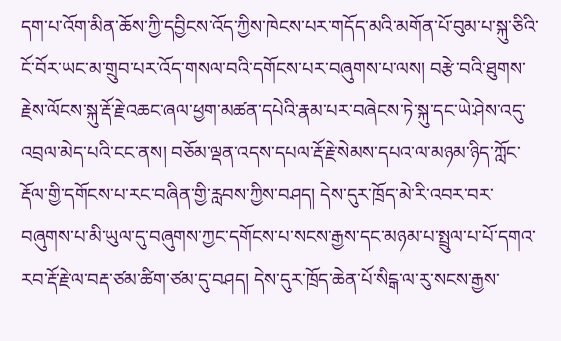དག་པ་འོག་མིན་ཆོས་ཀྱི་དབྱིངས་འོད་ཀྱིས་ཁེངས་པར་གདོད་མའི་མགོན་པོ་བུམ་པ་སྐུ་ཅིའི་ངོ་བོར་ཡང་མ་གྲུབ་པར་འོད་གསལ་བའི་དགོངས་པར་བཞུགས་པ་ལས། བརྩེ་བའི་ཐུགས་རྗེས་ལོངས་སྐུ་རྡོ་རྗེ་འཆང་ཞལ་ཕྱག་མཚན་དཔེའི་རྣམ་པར་བཞེངས་ཏེ་སྐུ་དང་ཡེ་ཤེས་འདུ་འབྲལ་མེད་པའི་ངང་ནས། བཅོམ་ལྡན་འདས་དཔལ་རྡོ་རྗེ་སེམས་དཔའ་ལ་མཉམ་ཉིད་ཀློང་རྡོལ་གྱི་དགོངས་པ་རང་བཞིན་གྱི་རླབས་ཀྱིས་བཤད། དེས་དུར་ཁྲོད་མེ་རི་འབར་བར་བཞུགས་པ་མི་ཡུལ་དུ་བཞུགས་ཀྱང་དགོངས་པ་སངས་རྒྱས་དང་མཉམ་པ་སྤྲུལ་པ་པོ་དགའ་རབ་རྡོ་རྗེ་ལ་བརྡ་ཙམ་ཚིག་ཙམ་དུ་བཤད། དེས་དུར་ཁྲོད་ཆེན་པོ་སིངྒ་ལ་རུ་སངས་རྒྱས་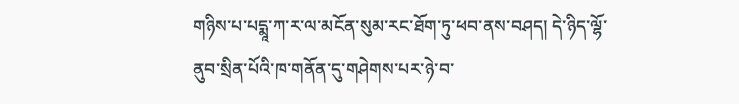གཉིས་པ་པདྨཱ་ཀ་ར་ལ་མངོན་སུམ་རང་ཐོག་ཏུ་ཕབ་ནས་བཤད། དེ་ཉིད་ལྷོ་ནུབ་སྲིན་པོའི་ཁ་གནོན་དུ་གཤེགས་པར་ཉེ་བ་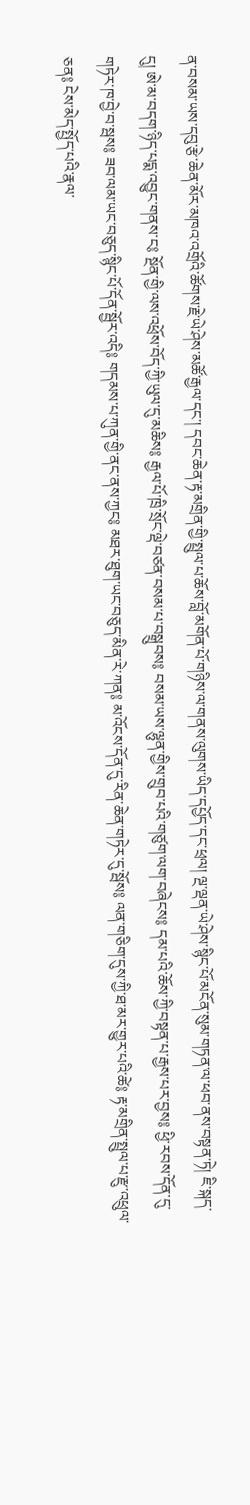ན་བསམ་ཡས་དབུ་རྩེ་ཆེན་མོར་མཁའ་འགྲོའི་ཚོགས་རྗེ་ཡེ་ཤེས་མཚོ་རྒྱལ་དང་། དབང་ཆེན་རྟ་མགྲིན་གྱི་སྤྲུལ་པ་ཆོས་བློ་མགོན་པོ་གཉིས་ལ་གནས་ལུགས་ཡིད་དཔྱོད་དང་ཕྲལ། ལྔ་ལྡན་ཡེ་ཤེས་སྙིང་པོ་མངོན་སུམ་གཏན་ལ་ཕབ་ནས་བསྟན་ཏེ། ཇི་སྐད་དུ། ཨེ་མ་བདག་ཉིད་པདྨ་འབྱུང་གནས་ང༔ སྔོན་གྱི་ལས་འཕྲོས་བོད་ཀྱི་ཡུལ་དུ་མཆིས༔ རྒྱལ་པོ་ཁྲི་སྲོང་ལྡེ་བཙན་བསམ་པ་བསྒྲུབས༔ བསམ་ཡས་ལྷུན་གྱིས་གྲུབ་པའི་གཙུག་ལག་བཞེངས༔ དམ་པའི་ཆོས་ཀྱི་བསྟན་པ་རྒྱས་པར་བྱས༔ ཕྱི་རབས་དོན་དུ་གཏེར་ཁ་བྱེ་བ་སྦས༔ ཟབ་ལམ་ཡང་བཅུད་སྙིང་པོ་དོན་སྦྱོར་འདི༔ གདམས་པ་ཀུན་གྱི་ནང་ནས་ཀྱང༔ མཐར་ཐུག་ཡང་བཅུད་མིན་རེ་ཀན༔ མ་འོངས་དོན་དུ་རིན་ཆེན་གཏེར་དུ་སྦོས༔ ལན་གཅིག་དུས་ཀྱི་ཐ་མར་གྱུར་པའི་ཚེ༔ རྟ་མགྲིན་སྤྲུལ་པ་རྫུ་འཕྲུལ་ཅན༔ ངེས་མེད་སྤྱོད་པའི་རྣལ་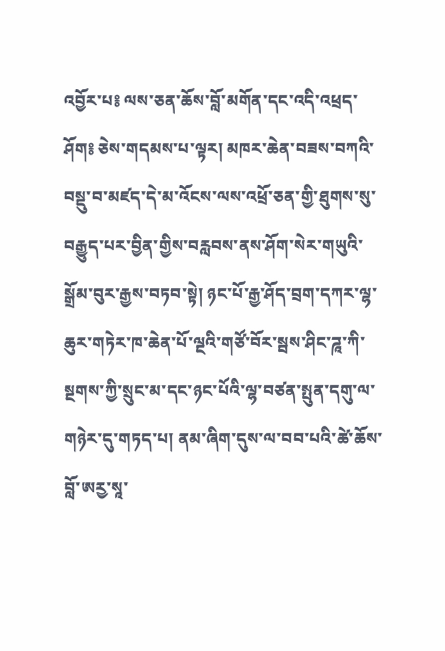འབྱོར་པ༔ ལས་ཅན་ཆོས་བློ་མགོན་དང་འདི་འཕྲད་ཤོག༔ ཅེས་གདམས་པ་ལྟར། མཁར་ཆེན་བཟས་བཀའི་བསྡུ་བ་མཛད་དེ་མ་འོངས་ལས་འཕྲོ་ཅན་གྱི་ཐུགས་སུ་བརྒྱུད་པར་བྱིན་གྱིས་བརླབས་ནས་ཤོག་སེར་གཡུའི་སྒྲོམ་བུར་རྒྱས་བཏབ་སྟེ། ཉང་པོ་རྒྱ་ཤོད་བྲག་དཀར་ལྷ་ཆུར་གཏེར་ཁ་ཆེན་པོ་ལྔའི་གཙོ་བོར་སྦས་ཤིང་ཌཱ་ཀི་སྔགས་ཀྱི་སྲུང་མ་དང་ཉང་པོའི་ལྷ་བཙན་སྤུན་དགུ་ལ་གཉེར་དུ་གཏད་པ། ནམ་ཞིག་དུས་ལ་བབ་པའི་ཚེ་ཆོས་བློ་ཨརྱ་སཱ་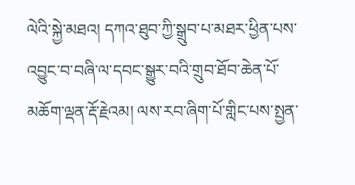ལེའི་སྐྱེ་མཐའ། དཀའ་ཐུབ་ཀྱི་སྒྲུབ་པ་མཐར་ཕྱིན་པས་འབྱུང་བ་བཞི་ལ་དབང་སྒྱུར་བའི་གྲུབ་ཐོབ་ཆེན་པོ་མཆོག་ལྡན་རྡོ་རྗེའམ། ལས་རབ་ཞིག་པོ་གླིང་པས་སྤྱན་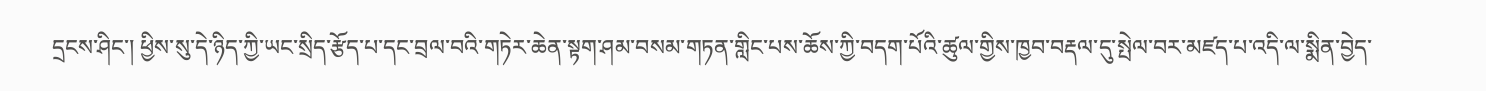དྲངས་ཤིང་། ཕྱིས་སུ་དེ་ཉིད་ཀྱི་ཡང་སྲིད་རྩོད་པ་དང་བྲལ་བའི་གཏེར་ཆེན་སྟག་ཤམ་བསམ་གཏན་གླིང་པས་ཆོས་ཀྱི་བདག་པོའི་ཚུལ་གྱིས་ཁྱབ་བརྡལ་དུ་སྤེལ་བར་མཛད་པ་འདི་ལ་སྨིན་བྱེད་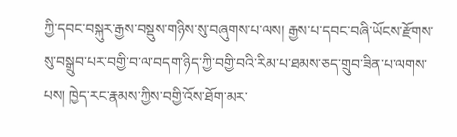ཀྱི་དབང་བསྐུར་རྒྱས་བསྡུས་གཉིས་སུ་བཞུགས་པ་ལས། རྒྱས་པ་དབང་བཞི་ཡོངས་རྫོགས་སུ་བསྒྲུབ་པར་བགྱི་བ་ལ་བདག་ཉིད་ཀྱི་བགྱི་བའི་རིམ་པ་ཐམས་ཅད་གྲུབ་ཟིན་པ་ལགས་པས། ཁྱེད་རང་རྣམས་ཀྱིས་བགྱི་འོས་ཐོག་མར་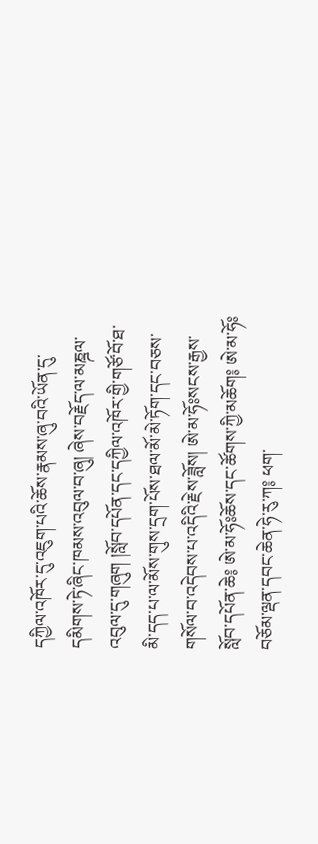དཀྱིལ་འཁོར་དུ་འཇུག་པའི་ཆོས་རྣམས་ཞུ་བའི་ཡོན་དུ་དམིགས་ཏེ་ཞིང་ཁམས་འབུལ་བ་ཞུ། ཞེས་བརྗོད་ལ་མཎྜལ་འབུལ་དུ་གཞུག །སློབ་དཔོན་དང་དཀྱིལ་འཁོར་གྱི་གཙོ་བོ་ཐ་མི་དད་པ་ལ་མོས་གུས་དྲག་པོས་ཐལ་མོ་མེ་ཏོག་དང་བཅས་གསོལ་བ་འདེབས་པ་འདིའི་རྗེས་ཟློས། ཨེ་མ་ཧོཿསངས་རྒྱས་སློབ་དཔོན་ཆེ༔ ཨེ་མ་ཧོཿཆོས་དང་ཚོགས་ཀྱི་མཆོག༔ ཨེ་མ་ཧོཿབཅོམ་ལྡན་དབང་ཆེན་ཧེ་རུ་ཀ༔ ཕག་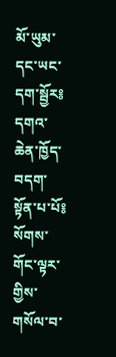མོ་ཡུམ་དང་ཡང་དག་སྦྱོར༔ དགའ་ཆེན་ཁྱོད་བདག་སྟོན་པ་པོ༔ སོགས་གོང་ལྟར་གྱིས་གསོལ་བ་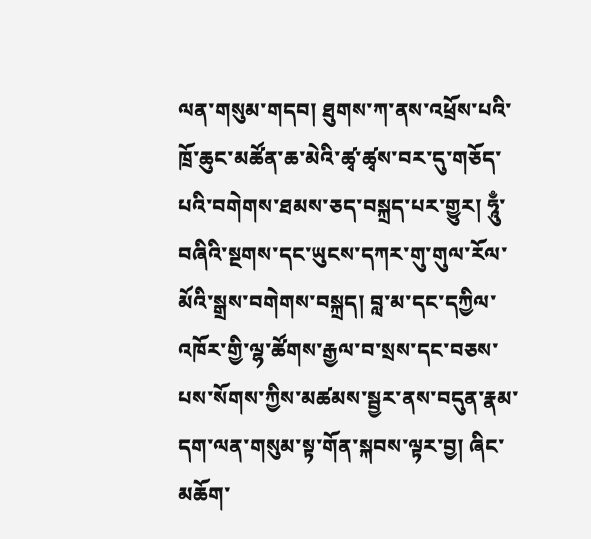ལན་གསུམ་གདབ། ཐུགས་ཀ་ནས་འཕྲོས་པའི་ཁྲོ་ཆུང་མཚོན་ཆ་མེའི་ཚྭ་ཚྭས་བར་དུ་གཅོད་པའི་བགེགས་ཐམས་ཅད་བསྐྲད་པར་གྱུར། ཧཱུྃ་བཞིའི་སྔགས་དང་ཡུངས་དཀར་གུ་གུལ་རོལ་མོའི་སྒྲས་བགེགས་བསྐྲད། བླ་མ་དང་དཀྱིལ་འཁོར་གྱི་ལྷ་ཚོགས་རྒྱལ་བ་སྲས་དང་བཅས་པས་སོགས་ཀྱིས་མཚམས་སྦྱར་ནས་བདུན་རྣམ་དག་ལན་གསུམ་སྟ་གོན་སྐབས་ལྟར་བྱ། ཞིང་མཆོག་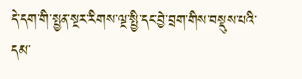དེ་དག་གི་སྤྱན་སྔར་རིགས་ལྔ་སྤྱི་དང་བྱེ་བྲག་གིས་བསྡུས་པའི་དམ་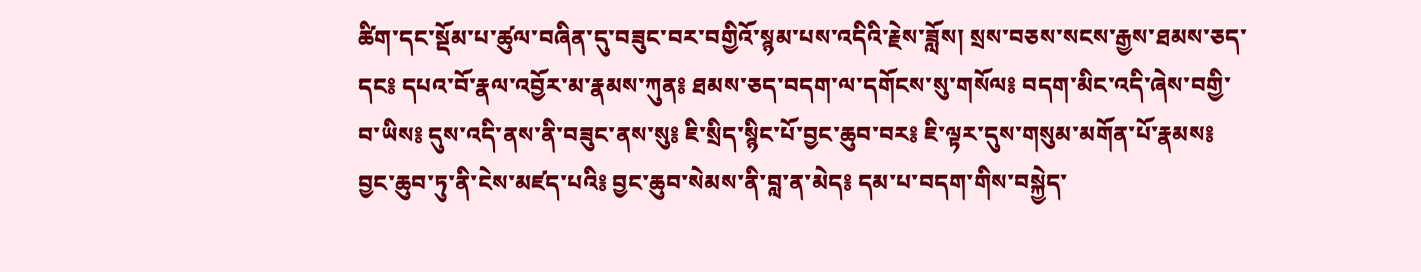ཚིག་དང་སྡོམ་པ་ཚུལ་བཞིན་དུ་བཟུང་བར་བགྱིའོ་སྙམ་པས་འདིའི་རྗེས་ཟློས། སྲས་བཅས་སངས་རྒྱས་ཐམས་ཅད་དང༔ དཔའ་བོ་རྣལ་འབྱོར་མ་རྣམས་ཀུན༔ ཐམས་ཅད་བདག་ལ་དགོངས་སུ་གསོལ༔ བདག་མིང་འདི་ཞེས་བགྱི་བ་ཡིས༔ དུས་འདི་ནས་ནི་བཟུང་ནས་སུ༔ ཇི་སྲིད་སྙིང་པོ་བྱང་ཆུབ་བར༔ ཇི་ལྟར་དུས་གསུམ་མགོན་པོ་རྣམས༔ བྱང་ཆུབ་ཏུ་ནི་ངེས་མཛད་པའི༔ བྱང་ཆུབ་སེམས་ནི་བླ་ན་མེད༔ དམ་པ་བདག་གིས་བསྐྱེད་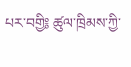པར་བགྱི༔ ཚུལ་ཁྲིམས་ཀྱི་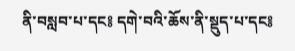ནི་བསླབ་པ་དང༔ དགེ་བའི་ཆོས་ནི་སྡུད་པ་དང༔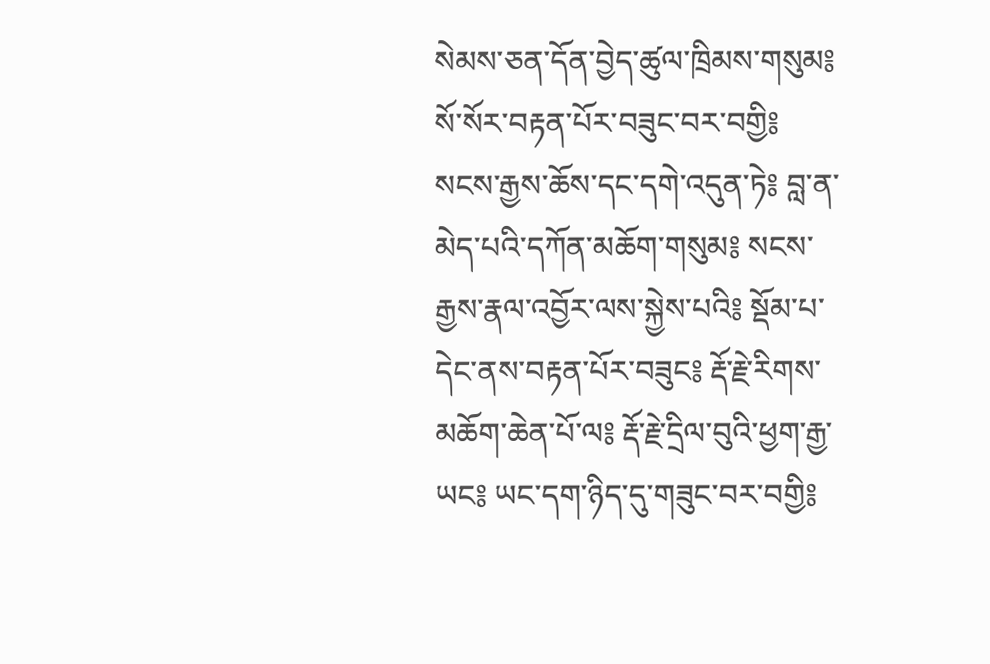སེམས་ཅན་དོན་བྱེད་ཚུལ་ཁྲིམས་གསུམ༔ སོ་སོར་བརྟན་པོར་བཟུང་བར་བགྱི༔ སངས་རྒྱས་ཆོས་དང་དགེ་འདུན་ཏེ༔ བླ་ན་མེད་པའི་དཀོན་མཆོག་གསུམ༔ སངས་རྒྱས་རྣལ་འབྱོར་ལས་སྐྱེས་པའི༔ སྡོམ་པ་དེང་ནས་བརྟན་པོར་བཟུང༔ རྡོ་རྗེ་རིགས་མཆོག་ཆེན་པོ་ལ༔ རྡོ་རྗེ་དྲིལ་བུའི་ཕྱག་རྒྱ་ཡང༔ ཡང་དག་ཉིད་དུ་གཟུང་བར་བགྱི༔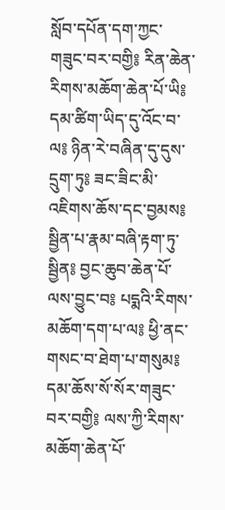སློབ་དཔོན་དག་ཀྱང་གཟུང་བར་བགྱི༔ རིན་ཆེན་རིགས་མཆོག་ཆེན་པོ་ཡི༔ དམ་ཚིག་ཡིད་དུ་འོང་བ་ལ༔ ཉིན་རེ་བཞིན་དུ་དུས་དྲུག་ཏུ༔ ཟང་ཟིང་མི་འཇིགས་ཆོས་དང་བྱམས༔ སྦྱིན་པ་རྣམ་བཞི་རྟག་ཏུ་སྦྱིན༔ བྱང་ཆུབ་ཆེན་པོ་ལས་བྱུང་བ༔ པདྨའི་རིགས་མཆོག་དག་པ་ལ༔ ཕྱི་ནང་གསང་བ་ཐེག་པ་གསུམ༔ དམ་ཆོས་སོ་སོར་གཟུང་བར་བགྱི༔ ལས་ཀྱི་རིགས་མཆོག་ཆེན་པོ་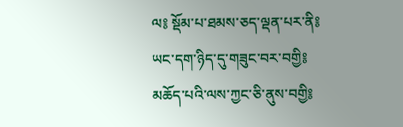ལ༔ སྡོམ་པ་ཐམས་ཅད་ལྡན་པར་ནི༔ ཡང་དག་ཉིད་དུ་གཟུང་བར་བགྱི༔ མཆོད་པའི་ལས་ཀྱང་ཅི་ནུས་བགྱི༔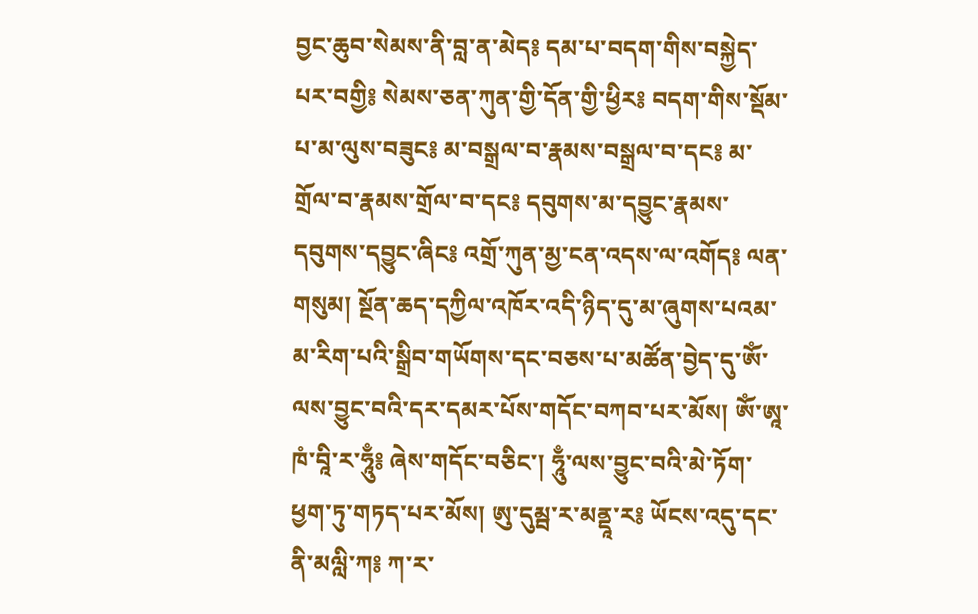བྱང་ཆུབ་སེམས་ནི་བླ་ན་མེད༔ དམ་པ་བདག་གིས་བསྐྱེད་པར་བགྱི༔ སེམས་ཅན་ཀུན་གྱི་དོན་གྱི་ཕྱིར༔ བདག་གིས་སྡོམ་པ་མ་ལུས་བཟུང༔ མ་བསྒྲལ་བ་རྣམས་བསྒྲལ་བ་དང༔ མ་གྲོལ་བ་རྣམས་གྲོལ་བ་དང༔ དབུགས་མ་དབྱུང་རྣམས་དབུགས་དབྱུང་ཞིང༔ འགྲོ་ཀུན་མྱ་ངན་འདས་ལ་འགོད༔ ལན་གསུམ། སྔོན་ཆད་དཀྱིལ་འཁོར་འདི་ཉིད་དུ་མ་ཞུགས་པའམ་མ་རིག་པའི་སྒྲིབ་གཡོགས་དང་བཅས་པ་མཚོན་བྱེད་དུ་ཨོཾ་ལས་བྱུང་བའི་དར་དམར་པོས་གདོང་བཀབ་པར་མོས། ཨོཾ་ཨཱ་ཁཾ་བཱི་ར་ཧཱུྃ༔ ཞེས་གདོང་བཅིང་། ཧཱུྃ་ལས་བྱུང་བའི་མེ་ཏོག་ཕྱག་ཏུ་གཏད་པར་མོས། ཨུ་དུམྦ་ར་མནྡཱ་ར༔ ཡོངས་འདུ་དང་ནི་མལླི་ཀ༔ ཀ་ར་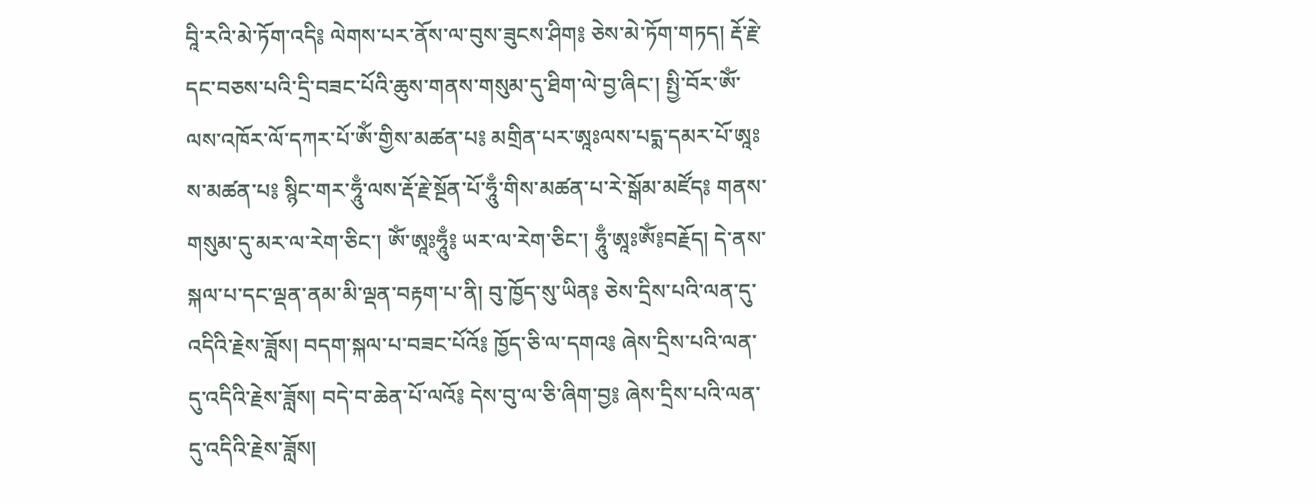བཱི་རའི་མེ་ཏོག་འདི༔ ལེགས་པར་ནོས་ལ་བུས་ཟུངས་ཤིག༔ ཅེས་མེ་ཏོག་གཏད། རྡོ་རྗེ་དང་བཅས་པའི་དྲི་བཟང་པོའི་ཆུས་གནས་གསུམ་དུ་ཐིག་ལེ་བྱ་ཞིང་། སྤྱི་བོར་ཨོཾ་ལས་འཁོར་ལོ་དཀར་པོ་ཨོཾ་གྱིས་མཚན་པ༔ མགྲིན་པར་ཨཱཿལས་པདྨ་དམར་པོ་ཨཱཿས་མཚན་པ༔ སྙིང་གར་ཧཱུྃ་ལས་རྡོ་རྗེ་སྔོན་པོ་ཧཱུྃ་གིས་མཚན་པ་རེ་སྒོམ་མཛོད༔ གནས་གསུམ་དུ་མར་ལ་རེག་ཅིང་། ཨོཾ་ཨཱཿཧཱུྃ༔ ཡར་ལ་རེག་ཅིང་། ཧཱུྃ་ཨཱཿཨོཾ༔བརྗོད། དེ་ནས་སྐལ་པ་དང་ལྡན་ནམ་མི་ལྡན་བརྟག་པ་ནི། བུ་ཁྱོད་སུ་ཡིན༔ ཅེས་དྲིས་པའི་ལན་དུ་འདིའི་རྗེས་ཟློས། བདག་སྐལ་པ་བཟང་པོའོ༔ ཁྱོད་ཅི་ལ་དགའ༔ ཞེས་དྲིས་པའི་ལན་དུ་འདིའི་རྗེས་ཟློས། བདེ་བ་ཆེན་པོ་ལའོ༔ དེས་བུ་ལ་ཅི་ཞིག་བྱ༔ ཞེས་དྲིས་པའི་ལན་དུ་འདིའི་རྗེས་ཟློས།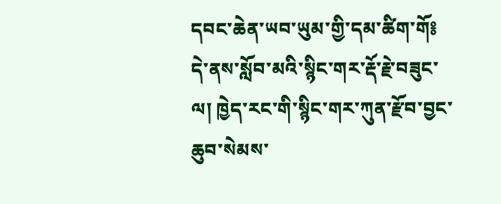དབང་ཆེན་ཡབ་ཡུམ་གྱི་དམ་ཚིག་གོ༔ དེ་ནས་སློབ་མའི་སྙིང་གར་རྡོ་རྗེ་བཟུང་ལ། ཁྱེད་རང་གི་སྙིང་གར་ཀུན་རྫོབ་བྱང་ཆུབ་སེམས་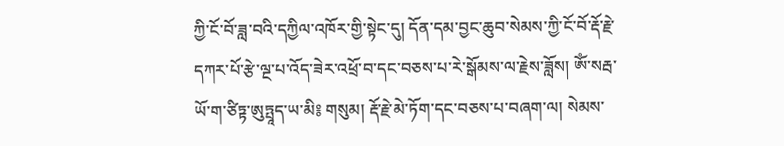ཀྱི་ངོ་བོ་ཟླ་བའི་དཀྱིལ་འཁོར་གྱི་སྟེང་དུ། དོན་དམ་བྱང་ཆུབ་སེམས་ཀྱི་ངོ་བོ་རྡོ་རྗེ་དཀར་པོ་རྩེ་ལྔ་པ་འོད་ཟེར་འཕྲོ་བ་དང་བཅས་པ་རེ་སྒོམས་ལ་རྗེས་ཟློས། ཨོཾ་སརྦ་ཡོ་ག་ཙིཏྟ་ཨུཏྤཱད་ཡ་མི༔ གསུམ། རྡོ་རྗེ་མེ་ཏོག་དང་བཅས་པ་བཞག་ལ། སེམས་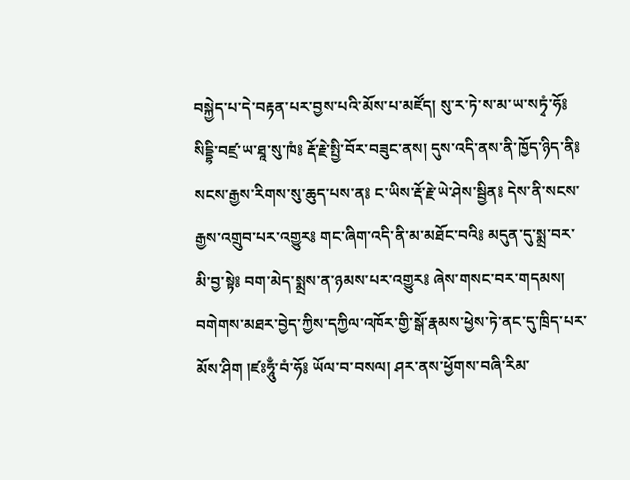བསྐྱེད་པ་དེ་བརྟན་པར་བྱས་པའི་མོས་པ་མཛོད། སུ་ར་ཏེ་ས་མ་ཡ་སཏྭཾ་ཧོ༔ སིདྡྷི་བཛྲ་ཡ་ཐཱ་སུ་ཁཾ༔ རྡོ་རྗེ་སྤྱི་བོར་བཟུང་ནས། དུས་འདི་ནས་ནི་ཁྱོད་ཉིད་ནི༔ སངས་རྒྱས་རིགས་སུ་ཆུད་པས་ན༔ ང་ཡིས་རྡོ་རྗེ་ཡེ་ཤེས་སྦྱིན༔ དེས་ནི་སངས་རྒྱས་འགྲུབ་པར་འགྱུར༔ གང་ཞིག་འདི་ནི་མ་མཐོང་བའི༔ མདུན་དུ་སྨྲ་བར་མི་བྱ་སྟེ༔ བག་མེད་སྨྲས་ན་ཉམས་པར་འགྱུར༔ ཞེས་གསང་བར་གདམས། བགེགས་མཐར་བྱེད་ཀྱིས་དཀྱིལ་འཁོར་གྱི་སྒོ་རྣམས་ཕྱེས་ཏེ་ནང་དུ་ཁྲིད་པར་མོས་ཤིག །ཛཿཧཱུྃ་བཾ་ཧོ༔ ཡོལ་བ་བསལ། ཤར་ནས་ཕྱོགས་བཞི་རིམ་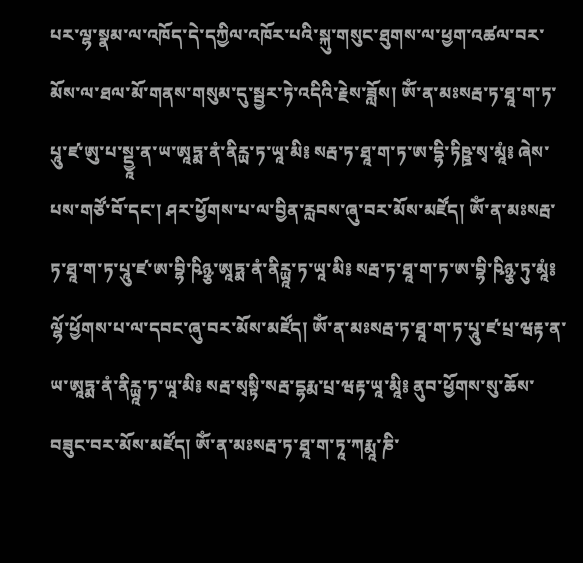པར་ལྷ་སྣམ་ལ་འཁོད་དེ་དཀྱིལ་འཁོར་པའི་སྐུ་གསུང་ཐུགས་ལ་ཕྱག་འཚལ་བར་མོས་ལ་ཐལ་མོ་གནས་གསུམ་དུ་སྦྱར་ཏེ་འདིའི་རྗེས་ཟློས། ཨོཾ་ན་མཿསརྦ་ཏ་ཐཱ་ག་ཏ་པཱུ་ཛ་ཨུ་པ་སྡྱཱ་ན་ཡ་ཨཱཏྨ་ནཾ་ནིརྻ་ཏ་ཡཱ་མི༔ སརྦ་ཏ་ཐཱ་ག་ཏ་ཨ་དྷི་ཏིཥྛ་སྭ་མཱཾ༔ ཞེས་པས་གཙོ་བོ་དང་། ཤར་ཕྱོགས་པ་ལ་བྱིན་རླབས་ཞུ་བར་མོས་མཛོད། ཨོཾ་ན་མཿསརྦ་ཏ་ཐཱ་ག་ཏ་པཱུ་ཛ་ཨ་བྷི་ཥིཉྩ་ཨཱཏྨ་ནཾ་ནིརྻཱ་ཏ་ཡཱ་མི༔ སརྦ་ཏ་ཐཱ་ག་ཏ་ཨ་བྷི་ཥིཉྩ་ཏུ་མཱཾ༔ ལྷོ་ཕྱོགས་པ་ལ་དབང་ཞུ་བར་མོས་མཛོད། ཨོཾ་ན་མཿསརྦ་ཏ་ཐཱ་ག་ཏ་པཱུ་ཛ་པྲ་ཝརྟ་ན་ཡ་ཨཱཏྨ་ནཾ་ནིརྻཱ་ཏ་ཡཱ་མི༔ སརྦ་སྭསྟི་སརྦ་དྷརྨ་པྲ་ཝརྟ་ཡཱ་མཱི༔ ནུབ་ཕྱོགས་སུ་ཆོས་བཟུང་བར་མོས་མཛོད། ཨོཾ་ན་མཿསརྦ་ཏ་ཐཱ་ག་ཏཱ་ཀརྨཱ་ཎི་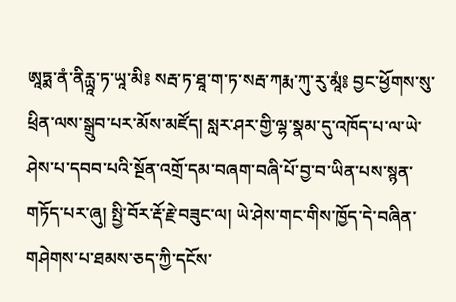ཨཱཏྨ་ནཾ་ནིརྻཱ་ཏ་ཡཱ་མི༔ སརྦ་ཏ་ཐཱ་ག་ཏ་སརྦ་ཀརྨ་ཀུ་རུ་མཱཾ༔ བྱང་ཕྱོགས་སུ་ཕྲིན་ལས་སྒྲུབ་པར་མོས་མཛོད། སླར་ཤར་གྱི་ལྷ་སྣམ་དུ་འཁོད་པ་ལ་ཡེ་ཤེས་པ་དབབ་པའི་སྔོན་འགྲོ་དམ་བཞག་བཞི་པོ་བྱ་བ་ཡིན་པས་སྙན་གཏོད་པར་ཞུ། སྤྱི་བོར་རྡོ་རྗེ་བཟུང་ལ། ཡེ་ཤེས་གང་གིས་ཁྱོད་དེ་བཞིན་གཤེགས་པ་ཐམས་ཅད་ཀྱི་དངོས་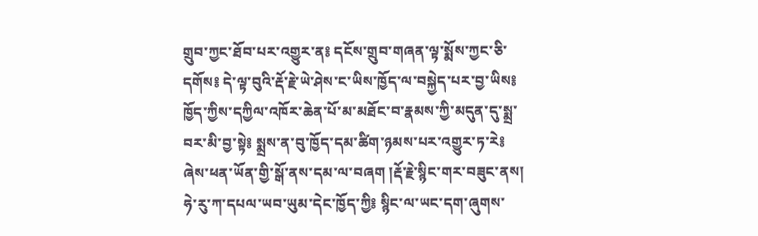གྲུབ་ཀྱང་ཐོབ་པར་འགྱུར་ན༔ དངོས་གྲུབ་གཞན་ལྟ་སྨོས་ཀྱང་ཅི་དགོས༔ དེ་ལྟ་བུའི་རྡོ་རྗེ་ཡེ་ཤེས་ང་ཡིས་ཁྱོད་ལ་བསྐྱེད་པར་བྱ་ཡིས༔ ཁྱོད་ཀྱིས་དཀྱིལ་འཁོར་ཆེན་པོ་མ་མཐོང་བ་རྣམས་ཀྱི་མདུན་དུ་སྨྲ་བར་མི་བྱ་སྟེ༔ སྨྲས་ན་བུ་ཁྱོད་དམ་ཚིག་ཉམས་པར་འགྱུར་ཏ་རེ༔ ཞེས་ཕན་ཡོན་གྱི་སྒོ་ནས་དམ་ལ་བཞག །རྡོ་རྗེ་སྙིང་གར་བཟུང་ནས། ཧེ་རུ་ཀ་དཔལ་ཡབ་ཡུམ་དེང་ཁྱོད་ཀྱི༔ སྙིང་ལ་ཡང་དག་ཞུགས་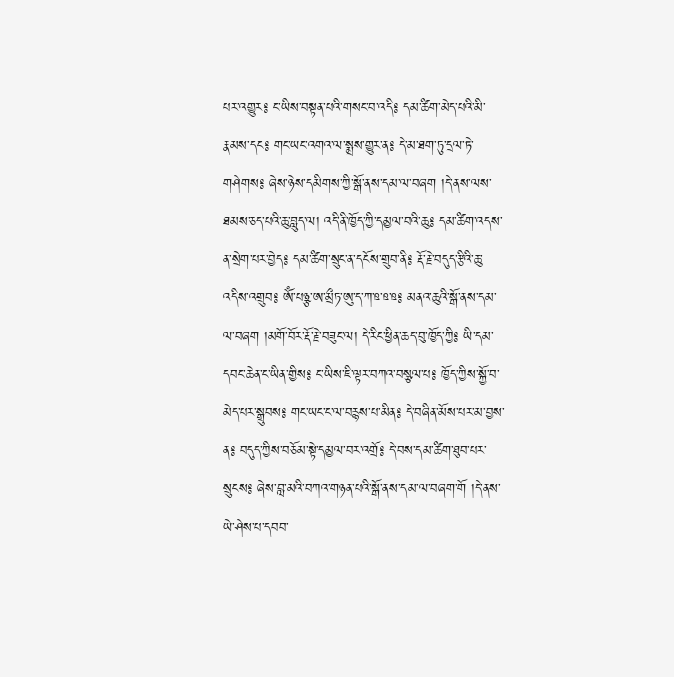པར་འགྱུར༔ ང་ཡིས་བསྟན་པའི་གསང་བ་འདི༔ དམ་ཚིག་མེད་པའི་མི་རྣམས་དང༔ གང་ཡང་འགའ་ལ་སྨྲས་གྱུར་ན༔ དེ་མ་ཐག་ཏུ་དྲལ་ཏེ་གཤེགས༔ ཞེས་ཉེས་དམིགས་ཀྱི་སྒོ་ནས་དམ་ལ་བཞག །དེ་ནས་ལས་ཐམས་ཅད་པའི་ཆུ་བླུད་ལ། འདི་ནི་ཁྱོད་ཀྱི་དམྱལ་བའི་ཆུ༔ དམ་ཚིག་འདས་ན་སྲེག་པར་བྱེད༔ དམ་ཚིག་སྲུང་ན་དངོས་གྲུབ་ནི༔ རྡོ་རྗེ་བདུད་རྩིའི་ཆུ་འདིས་འགྲུབ༔ ཨོཾ་པཉྩ་ཨ་མྲྀཏ་ཨུ་ད་ཀ་ཋ་ཋ་ཋ༔ མནའ་ཆུའི་སྒོ་ནས་དམ་ལ་བཞག །མགོ་བོར་རྡོ་རྗེ་བཟུང་ལ། དེ་རིང་ཕྱིན་ཆད་བུ་ཁྱོད་ཀྱི༔ ཡི་དམ་དབང་ཆེན་ང་ཡིན་གྱིས༔ ང་ཡིས་ཇི་ལྟར་བཀའ་བསྩལ་པ༔ ཁྱོད་ཀྱིས་སྐྱོ་བ་མེད་པར་སྒྲུབས༔ གང་ཡང་ང་ལ་བརྙས་པ་མིན༔ དེ་བཞིན་མོས་པར་མ་བྱས་ན༔ བདུད་ཀྱིས་བཅོམ་སྟེ་དམྱལ་བར་འགྲོ༔ དེ་བས་དམ་ཚིག་ཐུབ་པར་སྲུངས༔ ཞེས་བླ་མའི་བཀའ་གཉན་པའི་སྒོ་ནས་དམ་ལ་བཞག་གོ །དེ་ནས་ཡེ་ཤེས་པ་དབབ་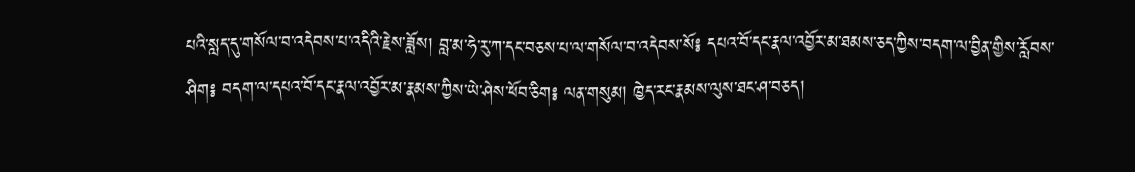པའི་སླད་དུ་གསོལ་བ་འདེབས་པ་འདིའི་རྗེས་ཟློས། བླ་མ་ཧེ་རུ་ཀ་དང་བཅས་པ་ལ་གསོལ་བ་འདེབས་སོ༔ དཔའ་བོ་དང་རྣལ་འབྱོར་མ་ཐམས་ཅད་ཀྱིས་བདག་ལ་བྱིན་གྱིས་རློབས་ཤིག༔ བདག་ལ་དཔའ་བོ་དང་རྣལ་འབྱོར་མ་རྣམས་ཀྱིས་ཡེ་ཤེས་ཕོབ་ཅིག༔ ལན་གསུམ། ཁྱེད་རང་རྣམས་ལུས་ཐང་ཤ་བཅད།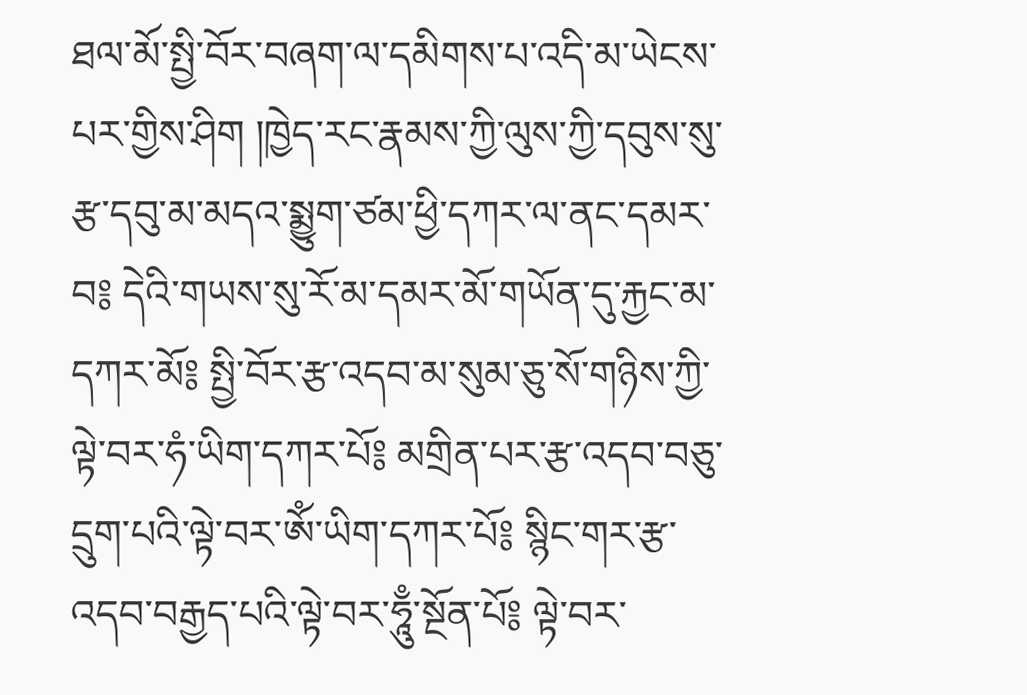ཐལ་མོ་སྤྱི་བོར་བཞག་ལ་དམིགས་པ་འདི་མ་ཡེངས་པར་གྱིས་ཤིག །ཁྱེད་རང་རྣམས་ཀྱི་ལུས་ཀྱི་དབུས་སུ་རྩ་དབུ་མ་མདའ་སྨྱུག་ཙམ་ཕྱི་དཀར་ལ་ནང་དམར་བ༔ དེའི་གཡས་སུ་རོ་མ་དམར་མོ་གཡོན་དུ་རྐྱང་མ་དཀར་མོ༔ སྤྱི་བོར་རྩ་འདབ་མ་སུམ་ཅུ་སོ་གཉིས་ཀྱི་ལྟེ་བར་ཧཾ་ཡིག་དཀར་པོ༔ མགྲིན་པར་རྩ་འདབ་བཅུ་དྲུག་པའི་ལྟེ་བར་ཨོཾ་ཡིག་དཀར་པོ༔ སྙིང་གར་རྩ་འདབ་བརྒྱད་པའི་ལྟེ་བར་ཧཱུྃ་སྔོན་པོ༔ ལྟེ་བར་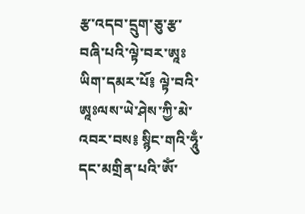རྩ་འདབ་དྲུག་ཅུ་རྩ་བཞི་པའི་ལྟེ་བར་ཨཱཿཡིག་དམར་པོ༔ ལྟེ་བའི་ཨཱཿལས་ཡེ་ཤེས་ཀྱི་མེ་འབར་བས༔ སྙིང་གའི་ཧཱུྃ་དང་མགྲིན་པའི་ཨོཾ་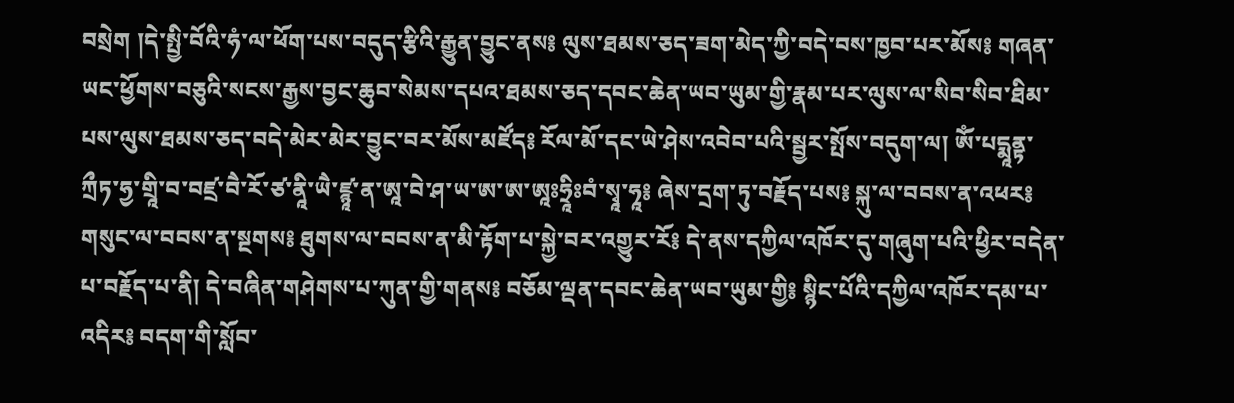བསྲེག །དེ་སྤྱི་བོའི་ཧཾ་ལ་ཕོག་པས་བདུད་རྩིའི་རྒྱུན་བྱུང་ནས༔ ལུས་ཐམས་ཅད་ཟག་མེད་ཀྱི་བདེ་བས་ཁྱབ་པར་མོས༔ གཞན་ཡང་ཕྱོགས་བཅུའི་སངས་རྒྱས་བྱང་ཆུབ་སེམས་དཔའ་ཐམས་ཅད་དབང་ཆེན་ཡབ་ཡུམ་གྱི་རྣམ་པར་ལུས་ལ་སིབ་སིབ་ཐིམ་པས་ལུས་ཐམས་ཅད་བདེ་མེར་མེར་བྱུང་བར་མོས་མཛོད༔ རོལ་མོ་དང་ཡེ་ཤེས་འབེབ་པའི་སྦྱར་སྤོས་བདུག་ལ། ཨོཾ་པདྨཱནྟ་ཀྲྀཏ་ཧྱ་གྲཱི་བ་བཛྲ་བཻ་རོ་ཙ་ནཱི་ཡཻ་ཛྙཱ་ན་ཨཱ་བེ་ཤ་ཡ་ཨ་ཨ་ཨཱཿཧྲཱིཿབཾ་སྭཱ་ཧཱ༔ ཞེས་དྲག་ཏུ་བརྗོད་པས༔ སྐུ་ལ་བབས་ན་འཕར༔ གསུང་ལ་བབས་ན་སྔགས༔ ཐུགས་ལ་བབས་ན་མི་རྟོག་པ་སྐྱེ་བར་འགྱུར་རོ༔ དེ་ནས་དཀྱིལ་འཁོར་དུ་གཞུག་པའི་ཕྱིར་བདེན་པ་བརྗོད་པ་ནི། དེ་བཞིན་གཤེགས་པ་ཀུན་གྱི་གནས༔ བཅོམ་ལྡན་དབང་ཆེན་ཡབ་ཡུམ་གྱི༔ སྙིང་པོའི་དཀྱིལ་འཁོར་དམ་པ་འདིར༔ བདག་གི་སློབ་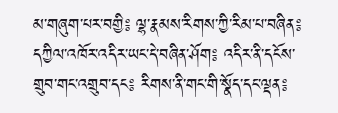མ་གཞུག་པར་བགྱི༔ ལྷ་རྣམས་རིགས་ཀྱི་རིམ་པ་བཞིན༔ དཀྱིལ་འཁོར་འདིར་ཡང་དེ་བཞིན་ཤོག༔ འདིར་ནི་དངོས་གྲུབ་གང་འགྲུབ་དང༔ རིགས་ནི་གང་གི་སྣོད་དང་ལྡན༔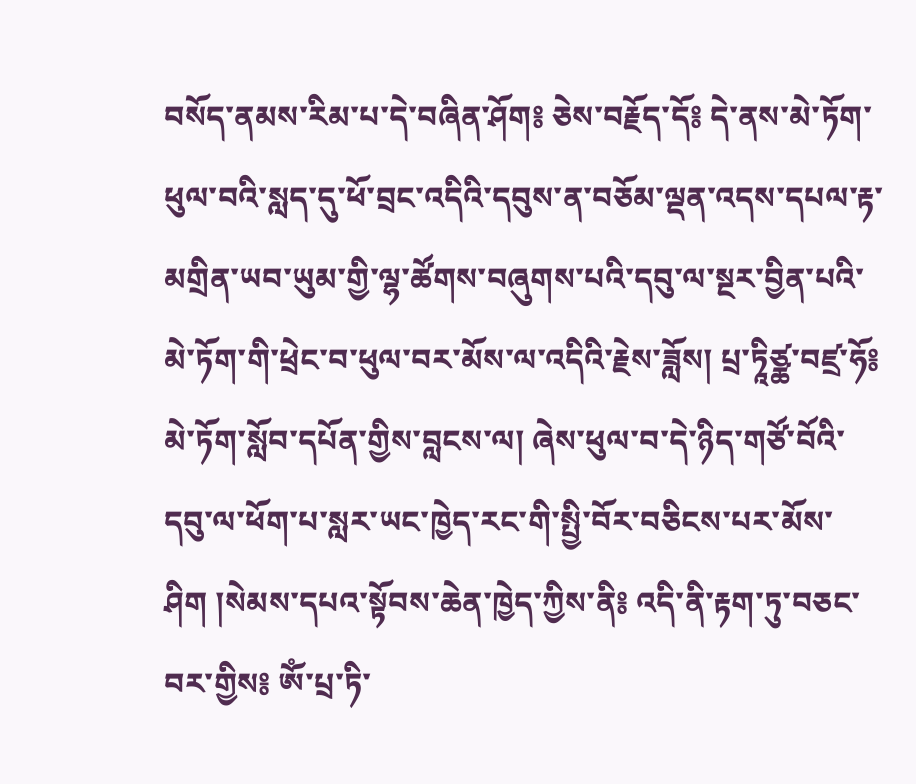བསོད་ནམས་རིམ་པ་དེ་བཞིན་ཤོག༔ ཅེས་བརྗོད་དོ༔ དེ་ནས་མེ་ཏོག་ཕུལ་བའི་སླད་དུ་ཕོ་བྲང་འདིའི་དབུས་ན་བཅོམ་ལྡན་འདས་དཔལ་རྟ་མགྲིན་ཡབ་ཡུམ་གྱི་ལྷ་ཚོགས་བཞུགས་པའི་དབུ་ལ་སྔར་བྱིན་པའི་མེ་ཏོག་གི་ཕྲེང་བ་ཕུལ་བར་མོས་ལ་འདིའི་རྗེས་ཟློས། པྲ་ཏཱིཙྪ་བཛྲ་ཧོ༔ མེ་ཏོག་སློབ་དཔོན་གྱིས་བླངས་ལ། ཞེས་ཕུལ་བ་དེ་ཉིད་གཙོ་བོའི་དབུ་ལ་ཕོག་པ་སླར་ཡང་ཁྱེད་རང་གི་སྤྱི་བོར་བཅིངས་པར་མོས་ཤིག །སེམས་དཔའ་སྟོབས་ཆེན་ཁྱེད་ཀྱིས་ནི༔ འདི་ནི་རྟག་ཏུ་བཅང་བར་གྱིས༔ ཨོཾ་པྲ་ཏི་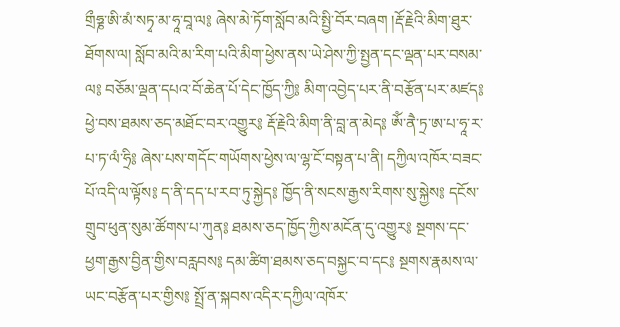གྲྀཧྞ་ཨི་མཾ་སཏྭ་མ་ཧཱ་བཱ་ལ༔ ཞེས་མེ་ཏོག་སློབ་མའི་སྤྱི་བོར་བཞག །རྡོ་རྗེའི་མིག་ཐུར་ཐོགས་ལ། སློབ་མའི་མ་རིག་པའི་མིག་ཕྱེས་ནས་ཡེ་ཤེས་ཀྱི་སྤྱན་དང་ལྡན་པར་བསམ་ལ༔ བཅོམ་ལྡན་དཔའ་བོ་ཆེན་པོ་དེང་ཁྱོད་ཀྱི༔ མིག་འབྱེད་པར་ནི་བརྩོན་པར་མཛད༔ ཕྱེ་བས་ཐམས་ཅད་མཐོང་བར་འགྱུར༔ རྡོ་རྗེའི་མིག་ནི་བླ་ན་མེད༔ ཨོཾ་ནཻ་ཏྲ་ཨ་པ་ཧཱ་ར་པ་ཏ་ལཾ་ཧྲི༔ ཞེས་པས་གདོང་གཡོགས་ཕྱེས་ལ་ལྷ་ངོ་བསྟན་པ་ནི། དཀྱིལ་འཁོར་བཟང་པོ་འདི་ལ་ལྟོས༔ ད་ནི་དད་པ་རབ་ཏུ་སྐྱེད༔ ཁྱོད་ནི་སངས་རྒྱས་རིགས་སུ་སྐྱེས༔ དངོས་གྲུབ་ཕུན་སུམ་ཚོགས་པ་ཀུན༔ ཐམས་ཅད་ཁྱོད་ཀྱིས་མངོན་དུ་འགྱུར༔ སྔགས་དང་ཕྱག་རྒྱས་བྱིན་གྱིས་བརླབས༔ དམ་ཚིག་ཐམས་ཅད་བསྐྱང་བ་དང༔ སྔགས་རྣམས་ལ་ཡང་བརྩོན་པར་གྱིས༔ སྤྲོ་ན་སྐབས་འདིར་དཀྱིལ་འཁོར་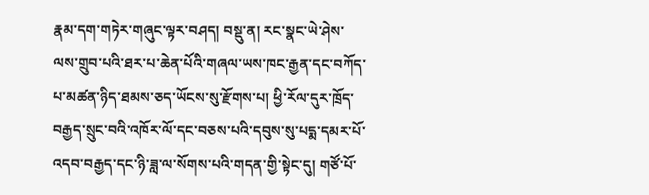རྣམ་དག་གཏེར་གཞུང་ལྟར་བཤད། བསྡུ་ན། རང་སྣང་ཡེ་ཤེས་ལས་གྲུབ་པའི་ཐར་པ་ཆེན་པོའི་གཞལ་ཡས་ཁང་རྒྱན་དང་བཀོད་པ་མཚན་ཉིད་ཐམས་ཅད་ཡོངས་སུ་རྫོགས་པ། ཕྱི་རོལ་དུར་ཁྲོད་བརྒྱད་སྲུང་བའི་འཁོར་ལོ་དང་བཅས་པའི་དབུས་སུ་པདྨ་དམར་པོ་འདབ་བརྒྱད་དང་ཉི་ཟླ་ལ་སོགས་པའི་གདན་གྱི་སྟེང་དུ། གཙོ་པོ་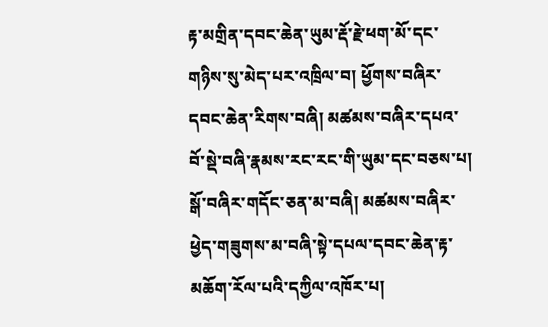རྟ་མགྲིན་དབང་ཆེན་ཡུམ་རྡོ་རྗེ་ཕག་མོ་དང་གཉིས་སུ་མེད་པར་འཁྲིལ་བ། ཕྱོགས་བཞིར་དབང་ཆེན་རིགས་བཞི། མཚམས་བཞིར་དཔའ་བོ་སྡེ་བཞི་རྣམས་རང་རང་གི་ཡུམ་དང་བཅས་པ། སྒོ་བཞིར་གདོང་ཅན་མ་བཞི། མཚམས་བཞིར་ཕྱེད་གཟུགས་མ་བཞི་སྟེ་དཔལ་དབང་ཆེན་རྟ་མཆོག་རོལ་པའི་དཀྱིལ་འཁོར་པ།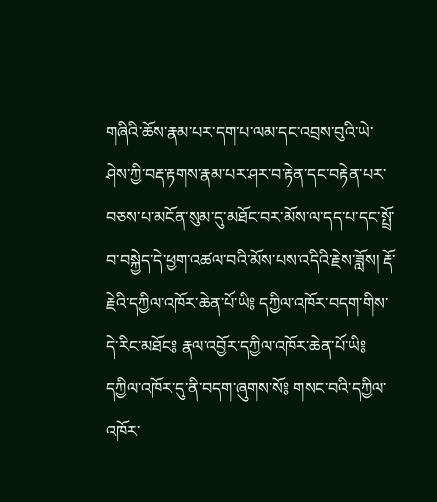གཞིའི་ཆོས་རྣམ་པར་དག་པ་ལམ་དང་འབྲས་བུའི་ཡེ་ཤེས་ཀྱི་བརྡ་རྟགས་རྣམ་པར་ཤར་བ་རྟེན་དང་བརྟེན་པར་བཅས་པ་མངོན་སུམ་དུ་མཐོང་བར་མོས་ལ་དད་པ་དང་སྤྲོ་བ་བསྐྱེད་དེ་ཕྱག་འཚལ་བའི་མོས་པས་འདིའི་རྗེས་ཟློས། རྡོ་རྗེའི་དཀྱིལ་འཁོར་ཆེན་པོ་ཡི༔ དཀྱིལ་འཁོར་བདག་གིས་དེ་རིང་མཐོང༔ རྣལ་འབྱོར་དཀྱིལ་འཁོར་ཆེན་པོ་ཡི༔ དཀྱིལ་འཁོར་དུ་ནི་བདག་ཞུགས་སོ༔ གསང་བའི་དཀྱིལ་འཁོར་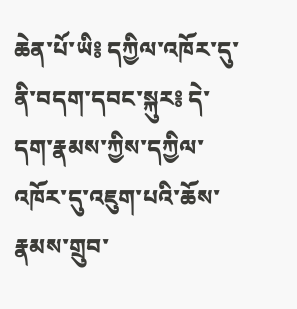ཆེན་པོ་ཡི༔ དཀྱིལ་འཁོར་དུ་ནི་བདག་དབང་སྐུར༔ དེ་དག་རྣམས་ཀྱིས་དཀྱིལ་འཁོར་དུ་འཇུག་པའི་ཆོས་རྣམས་གྲུབ་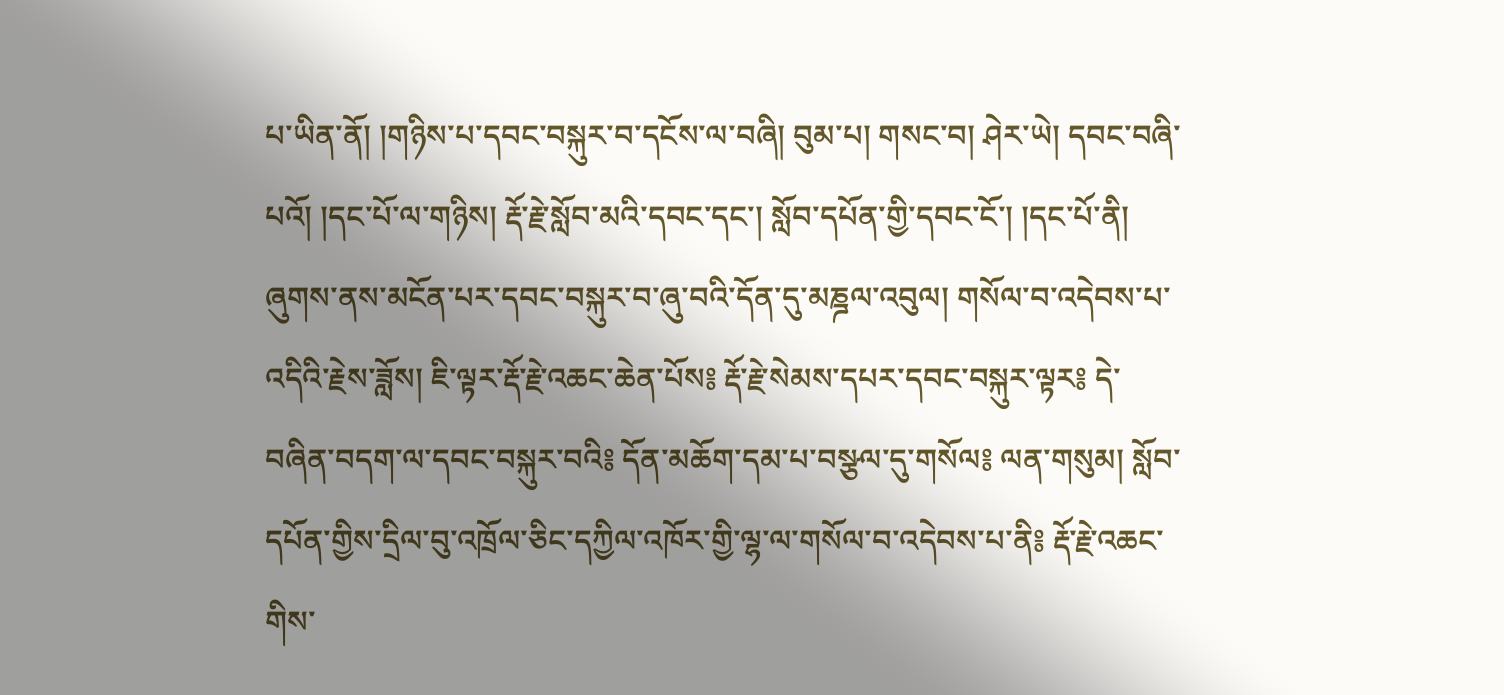པ་ཡིན་ནོ། །གཉིས་པ་དབང་བསྐུར་བ་དངོས་ལ་བཞི། བུམ་པ། གསང་བ། ཤེར་ཡེ། དབང་བཞི་པའོ། །དང་པོ་ལ་གཉིས། རྡོ་རྗེ་སློབ་མའི་དབང་དང་། སློབ་དཔོན་གྱི་དབང་ངོ་། །དང་པོ་ནི། ཞུགས་ནས་མངོན་པར་དབང་བསྐུར་བ་ཞུ་བའི་དོན་དུ་མཎྜལ་འབུལ། གསོལ་བ་འདེབས་པ་འདིའི་རྗེས་ཟློས། ཇི་ལྟར་རྡོ་རྗེ་འཆང་ཆེན་པོས༔ རྡོ་རྗེ་སེམས་དཔར་དབང་བསྐུར་ལྟར༔ དེ་བཞིན་བདག་ལ་དབང་བསྐུར་བའི༔ དོན་མཆོག་དམ་པ་བསྩལ་དུ་གསོལ༔ ལན་གསུམ། སློབ་དཔོན་གྱིས་དྲིལ་བུ་འཁྲོལ་ཅིང་དཀྱིལ་འཁོར་གྱི་ལྷ་ལ་གསོལ་བ་འདེབས་པ་ནི༔ རྡོ་རྗེ་འཆང་གིས་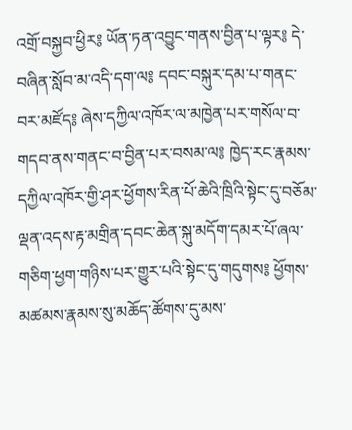འགྲོ་བསྐྱབ་ཕྱིར༔ ཡོན་ཏན་འབྱུང་གནས་བྱིན་པ་ལྟར༔ དེ་བཞིན་སློབ་མ་འདི་དག་ལ༔ དབང་བསྐུར་དམ་པ་གནང་བར་མཛོད༔ ཞེས་དཀྱིལ་འཁོར་ལ་མཁྱེན་པར་གསོལ་བ་གདབ་ནས་གནང་བ་བྱིན་པར་བསམ་ལ༔ ཁྱེད་རང་རྣམས་དཀྱིལ་འཁོར་གྱི་ཤར་ཕྱོགས་རིན་པོ་ཆེའི་ཁྲིའི་སྟེང་དུ་བཅོམ་ལྡན་འདས་རྟ་མགྲིན་དབང་ཆེན་སྐུ་མདོག་དམར་པོ་ཞལ་གཅིག་ཕྱག་གཉིས་པར་གྱུར་པའི་སྟེང་དུ་གདུགས༔ ཕྱོགས་མཚམས་རྣམས་སུ་མཆོད་ཚོགས་དུ་མས་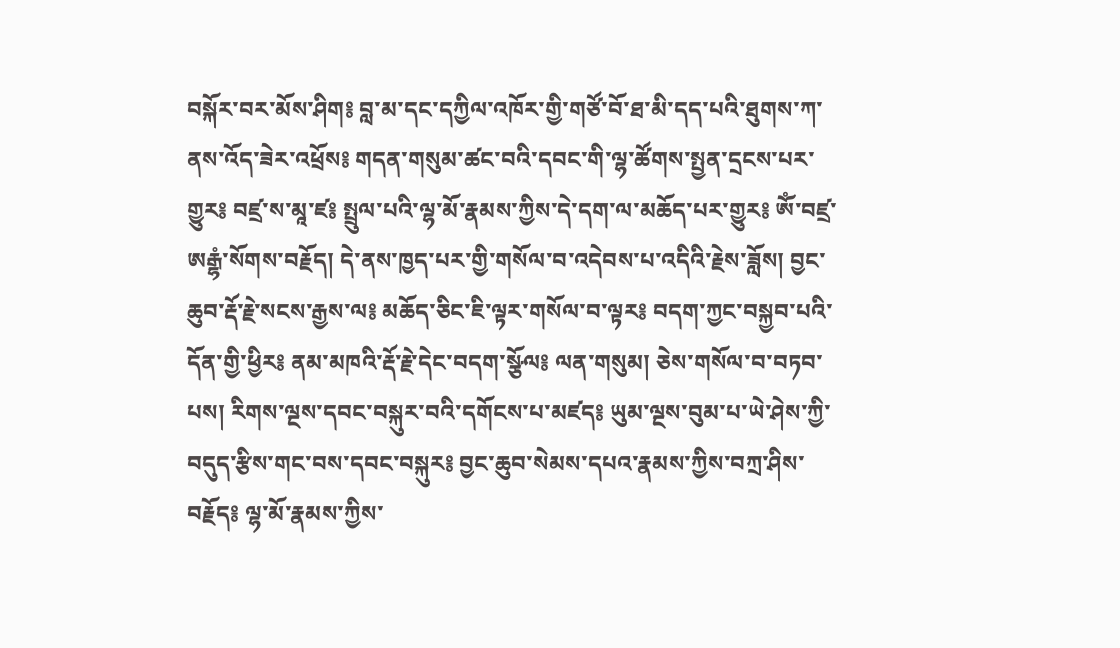བསྐོར་བར་མོས་ཤིག༔ བླ་མ་དང་དཀྱིལ་འཁོར་གྱི་གཙོ་བོ་ཐ་མི་དད་པའི་ཐུགས་ཀ་ནས་འོད་ཟེར་འཕྲོས༔ གདན་གསུམ་ཚང་བའི་དབང་གི་ལྷ་ཚོགས་སྤྱན་དྲངས་པར་གྱུར༔ བཛྲ་ས་མཱ་ཛ༔ སྤྲུལ་པའི་ལྷ་མོ་རྣམས་ཀྱིས་དེ་དག་ལ་མཆོད་པར་གྱུར༔ ཨོཾ་བཛྲ་ཨརྒྷཾ་སོགས་བརྗོད། དེ་ནས་ཁྱད་པར་གྱི་གསོལ་བ་འདེབས་པ་འདིའི་རྗེས་ཟློས། བྱང་ཆུབ་རྡོ་རྗེ་སངས་རྒྱས་ལ༔ མཆོད་ཅིང་ཇི་ལྟར་གསོལ་བ་ལྟར༔ བདག་ཀྱང་བསྐྱབ་པའི་དོན་གྱི་ཕྱིར༔ ནམ་མཁའི་རྡོ་རྗེ་དེང་བདག་སྩོལ༔ ལན་གསུམ། ཅེས་གསོལ་བ་བཏབ་པས། རིགས་ལྔས་དབང་བསྐུར་བའི་དགོངས་པ་མཛད༔ ཡུམ་ལྔས་བུམ་པ་ཡེ་ཤེས་ཀྱི་བདུད་རྩིས་གང་བས་དབང་བསྐུར༔ བྱང་ཆུབ་སེམས་དཔའ་རྣམས་ཀྱིས་བཀྲ་ཤིས་བརྗོད༔ ལྷ་མོ་རྣམས་ཀྱིས་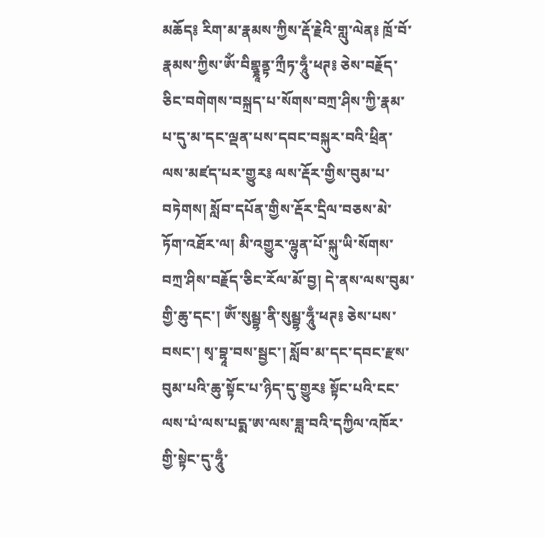མཆོད༔ རིག་མ་རྣམས་ཀྱིས་རྡོ་རྗེའི་གླུ་ལེན༔ ཁྲོ་བོ་རྣམས་ཀྱིས་ཨོཾ་བིགྷྣཱནྟ་ཀྲྀཏ་ཧཱུྃ་ཕཊ༔ ཅེས་བརྗོད་ཅིང་བགེགས་བསྐྲད་པ་སོགས་བཀྲ་ཤིས་ཀྱི་རྣམ་པ་དུ་མ་དང་ལྡན་པས་དབང་བསྐུར་བའི་ཕྲིན་ལས་མཛད་པར་གྱུར༔ ལས་རྡོར་གྱིས་བུམ་པ་བཏེགས། སློབ་དཔོན་གྱིས་རྡོར་དྲིལ་བཅས་མེ་ཏོག་འཐོར་ལ། མི་འགྱུར་ལྷུན་པོ་སྐུ་ཡི་སོགས་བཀྲ་ཤིས་བརྗོད་ཅིང་རོལ་མོ་བྱ། དེ་ནས་ལས་བུམ་གྱི་ཆུ་དང་། ཨོཾ་སུམྦྷ་ནི་སུམྦྷ་ཧཱུྃ་ཕཊ༔ ཅེས་པས་བསང་། སྭ་བྷཱ་བས་སྦྱང་། སློབ་མ་དང་དབང་རྫས་བུམ་པའི་ཆུ་སྟོང་པ་ཉིད་དུ་གྱུར༔ སྟོང་པའི་ངང་ལས་པཾ་ལས་པདྨ་ཨ་ལས་ཟླ་བའི་དཀྱིལ་འཁོར་གྱི་སྟེང་དུ་ཧཱུྃ་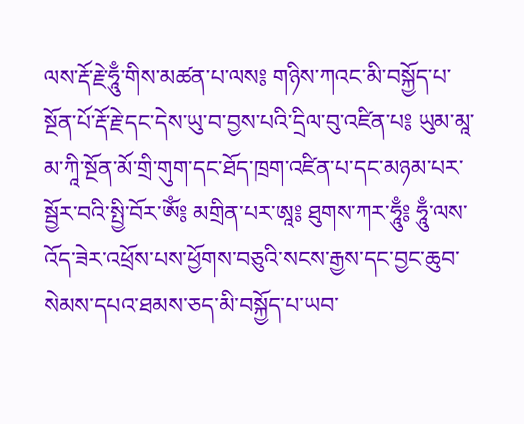ལས་རྡོ་རྗེ་ཧཱུྃ་གིས་མཚན་པ་ལས༔ གཉིས་ཀའང་མི་བསྐྱོད་པ་སྔོན་པོ་རྡོ་རྗེ་དང་དེས་ཡུ་བ་བྱས་པའི་དྲིལ་བུ་འཛིན་པ༔ ཡུམ་མཱ་མ་ཀཱི་སྔོན་མོ་གྲི་གུག་དང་ཐོད་ཁྲག་འཛིན་པ་དང་མཉམ་པར་སྦྱོར་བའི་སྤྱི་བོར་ཨོཾ༔ མགྲིན་པར་ཨཱ༔ ཐུགས་ཀར་ཧཱུྃ༔ ཧཱུྃ་ལས་འོད་ཟེར་འཕྲོས་པས་ཕྱོགས་བཅུའི་སངས་རྒྱས་དང་བྱང་ཆུབ་སེམས་དཔའ་ཐམས་ཅད་མི་བསྐྱོད་པ་ཡབ་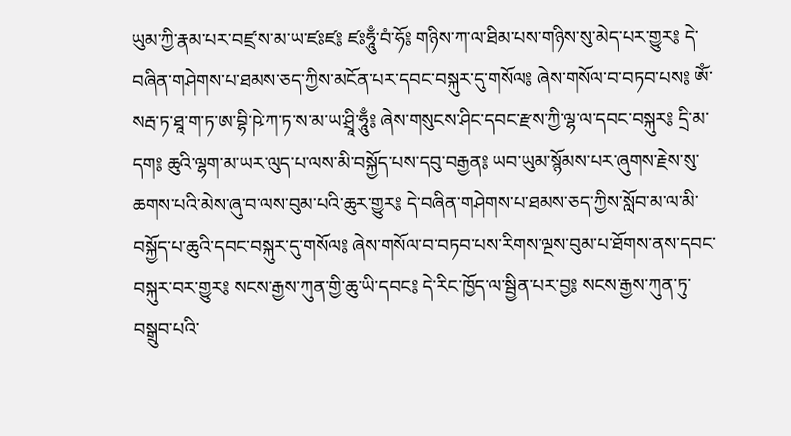ཡུམ་ཀྱི་རྣམ་པར་བཛྲ་ས་མ་ཡ་ཛཿཛ༔ ཛཿཧཱུྃ་བཾ་ཧོ༔ གཉིས་ཀ་ལ་ཐིམ་པས་གཉིས་སུ་མེད་པར་གྱུར༔ དེ་བཞིན་གཤེགས་པ་ཐམས་ཅད་ཀྱིས་མངོན་པར་དབང་བསྐུར་དུ་གསོལ༔ ཞེས་གསོལ་བ་བཏབ་པས༔ ཨོཾ་སརྦ་ཏ་ཐཱ་ག་ཏ་ཨ་བྷི་ཥེ་ཀ་ཏ་ས་མ་ཡ་ཤྲཱི་ཧཱུྃ༔ ཞེས་གསུངས་ཤིང་དབང་རྫས་ཀྱི་ལྷ་ལ་དབང་བསྐུར༔ དྲི་མ་དག༔ ཆུའི་ལྷག་མ་ཡར་ལུད་པ་ལས་མི་བསྐྱོད་པས་དབུ་བརྒྱན༔ ཡབ་ཡུམ་སྙོམས་པར་ཞུགས་རྗེས་སུ་ཆགས་པའི་མེས་ཞུ་བ་ལས་བུམ་པའི་ཆུར་གྱུར༔ དེ་བཞིན་གཤེགས་པ་ཐམས་ཅད་ཀྱིས་སློབ་མ་ལ་མི་བསྐྱོད་པ་ཆུའི་དབང་བསྐུར་དུ་གསོལ༔ ཞེས་གསོལ་བ་བཏབ་པས་རིགས་ལྔས་བུམ་པ་ཐོགས་ནས་དབང་བསྐུར་བར་གྱུར༔ སངས་རྒྱས་ཀུན་གྱི་ཆུ་ཡི་དབང༔ དེ་རིང་ཁྱོད་ལ་སྦྱིན་པར་བྱ༔ སངས་རྒྱས་ཀུན་ཏུ་བསྒྲུབ་པའི་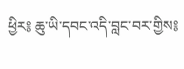ཕྱིར༔ ཆུ་ཡི་དབང་འདི་བླང་བར་གྱིས༔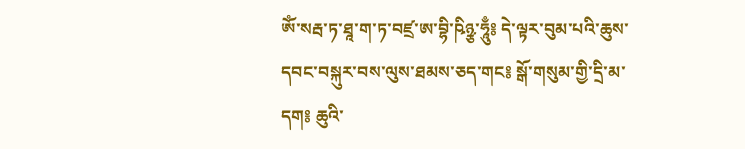ཨོཾ་སརྦ་ཏ་ཐཱ་ག་ཏ་བཛྲ་ཨ་བྷི་ཥིཉྩ་ཧཱུྃ༔ དེ་ལྟར་བུམ་པའི་ཆུས་དབང་བསྐུར་བས་ལུས་ཐམས་ཅད་གང༔ སྒོ་གསུམ་གྱི་དྲི་མ་དག༔ ཆུའི་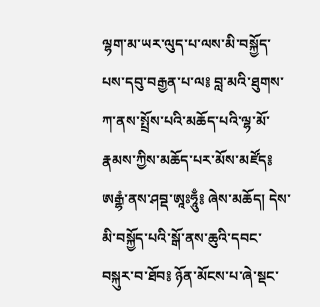ལྷག་མ་ཡར་ལུད་པ་ལས་མི་བསྐྱོད་པས་དབུ་བརྒྱན་པ་ལ༔ བླ་མའི་ཐུགས་ཀ་ནས་སྤྲོས་པའི་མཆོད་པའི་ལྷ་མོ་རྣམས་ཀྱིས་མཆོད་པར་མོས་མཛོད༔ ཨརྒྷཾ་ནས་ཤབྡ་ཨཱཿཧཱུྃ༔ ཞེས་མཆོད། དེས་མི་བསྐྱོད་པའི་སྒོ་ནས་ཆུའི་དབང་བསྐུར་བ་ཐོབ༔ ཉོན་མོངས་པ་ཞེ་སྡང་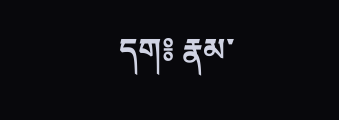དག༔ རྣམ་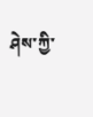ཤེས་ཀྱི་